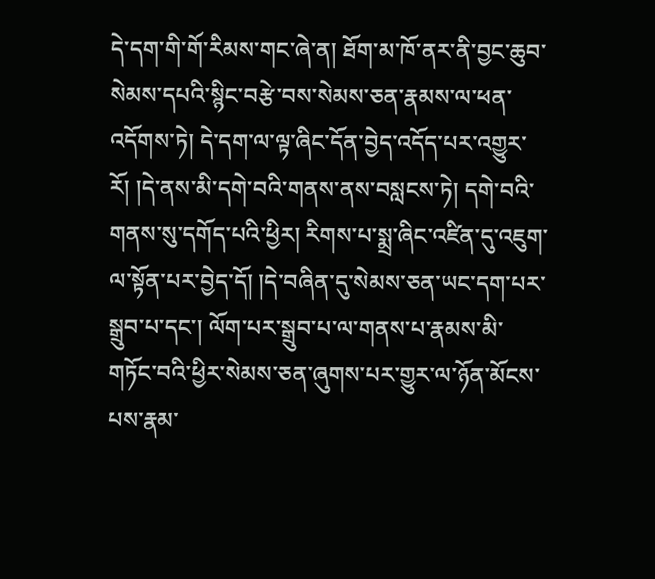དེ་དག་གི་གོ་རིམས་གང་ཞེ་ན། ཐོག་མ་ཁོ་ནར་ནི་བྱང་ཆུབ་སེམས་དཔའི་སྙིང་བརྩེ་བས་སེམས་ཅན་རྣམས་ལ་ཕན་འདོགས་ཏེ། དེ་དག་ལ་ལྟ་ཞིང་དོན་བྱེད་འདོད་པར་འགྱུར་རོ། །དེ་ནས་མི་དགེ་བའི་གནས་ནས་བསླངས་ཏེ། དགེ་བའི་གནས་སུ་དགོད་པའི་ཕྱིར། རིགས་པ་སྨྲ་ཞིང་འཛིན་དུ་འཇུག་ལ་སྟོན་པར་བྱེད་དོ། །དེ་བཞིན་དུ་སེམས་ཅན་ཡང་དག་པར་སྒྲུབ་པ་དང་། ལོག་པར་སྒྲུབ་པ་ལ་གནས་པ་རྣམས་མི་གཏོང་བའི་ཕྱིར་སེམས་ཅན་ཞུགས་པར་གྱུར་ལ་ཉོན་མོངས་པས་རྣམ་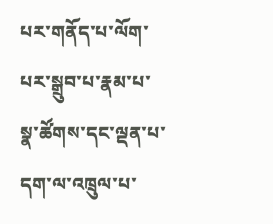པར་གནོད་པ་ལོག་པར་སྒྲུབ་པ་རྣམ་པ་སྣ་ཚོགས་དང་ལྡན་པ་དག་ལ་འཁྲུལ་པ་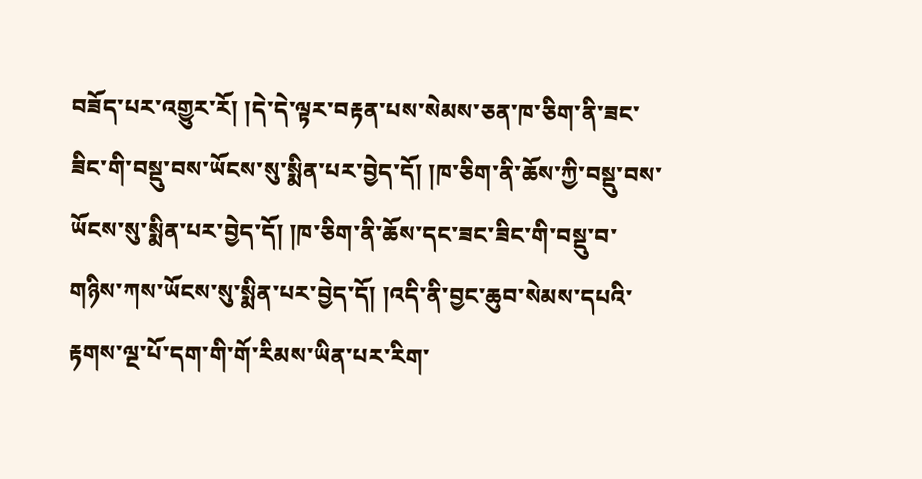བཟོད་པར་འགྱུར་རོ། །དེ་དེ་ལྟར་བརྟན་པས་སེམས་ཅན་ཁ་ཅིག་ནི་ཟང་ཟིང་གི་བསྡུ་བས་ཡོངས་སུ་སྨིན་པར་བྱེད་དོ། །ཁ་ཅིག་ནི་ཆོས་ཀྱི་བསྡུ་བས་ཡོངས་སུ་སྨིན་པར་བྱེད་དོ། །ཁ་ཅིག་ནི་ཆོས་དང་ཟང་ཟིང་གི་བསྡུ་བ་གཉིས་ཀས་ཡོངས་སུ་སྨིན་པར་བྱེད་དོ། །འདི་ནི་བྱང་ཆུབ་སེམས་དཔའི་རྟགས་ལྔ་པོ་དག་གི་གོ་རིམས་ཡིན་པར་རིག་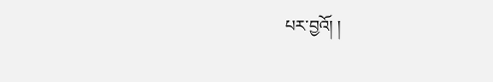པར་བྱའོ། །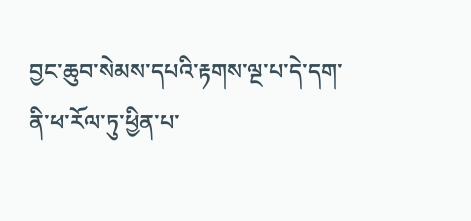བྱང་ཆུབ་སེམས་དཔའི་རྟགས་ལྔ་པ་དེ་དག་ནི་ཕ་རོལ་ཏུ་ཕྱིན་པ་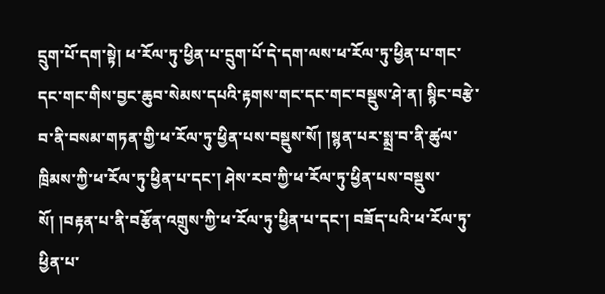དྲུག་པོ་དག་སྟེ། ཕ་རོལ་ཏུ་ཕྱིན་པ་དྲུག་པོ་དེ་དག་ལས་ཕ་རོལ་ཏུ་ཕྱིན་པ་གང་དང་གང་གིས་བྱང་ཆུབ་སེམས་དཔའི་རྟགས་གང་དང་གང་བསྡུས་ཤེ་ན། སྙིང་བརྩེ་བ་ནི་བསམ་གཏན་གྱི་ཕ་རོལ་ཏུ་ཕྱིན་པས་བསྡུས་སོ། །སྙན་པར་སྨྲ་བ་ནི་ཚུལ་ཁྲིམས་ཀྱི་ཕ་རོལ་ཏུ་ཕྱིན་པ་དང་། ཤེས་རབ་ཀྱི་ཕ་རོལ་ཏུ་ཕྱིན་པས་བསྡུས་སོ། །བརྟན་པ་ནི་བརྩོན་འགྲུས་ཀྱི་ཕ་རོལ་ཏུ་ཕྱིན་པ་དང་། བཟོད་པའི་ཕ་རོལ་ཏུ་ཕྱིན་པ་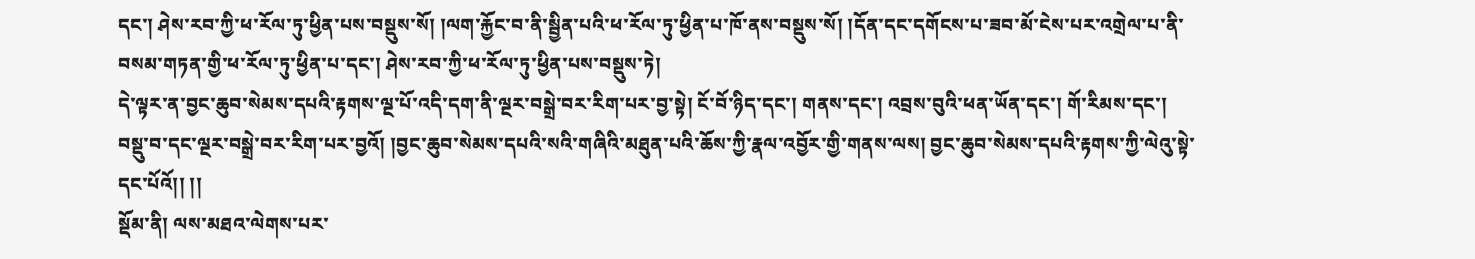དང་། ཤེས་རབ་ཀྱི་ཕ་རོལ་ཏུ་ཕྱིན་པས་བསྡུས་སོ། །ལག་རྐྱོང་བ་ནི་སྦྱིན་པའི་ཕ་རོལ་ཏུ་ཕྱིན་པ་ཁོ་ནས་བསྡུས་སོ། །དོན་དང་དགོངས་པ་ཟབ་མོ་ངེས་པར་འགྲེལ་པ་ནི་བསམ་གཏན་གྱི་ཕ་རོལ་ཏུ་ཕྱིན་པ་དང་། ཤེས་རབ་ཀྱི་ཕ་རོལ་ཏུ་ཕྱིན་པས་བསྡུས་ཏེ།
དེ་ལྟར་ན་བྱང་ཆུབ་སེམས་དཔའི་རྟགས་ལྔ་པོ་འདི་དག་ནི་ལྔར་བསྒྲེ་བར་རིག་པར་བྱ་སྟེ། ངོ་བོ་ཉིད་དང་། གནས་དང་། འབྲས་བུའི་ཕན་ཡོན་དང་། གོ་རིམས་དང་། བསྡུ་བ་དང་ལྔར་བསྒྲེ་བར་རིག་པར་བྱའོ། །བྱང་ཆུབ་སེམས་དཔའི་སའི་གཞིའི་མཐུན་པའི་ཆོས་ཀྱི་རྣལ་འབྱོར་གྱི་གནས་ལས། བྱང་ཆུབ་སེམས་དཔའི་རྟགས་ཀྱི་ལེའུ་སྟེ་དང་པོའོ།། །།
སྡོམ་ནི། ལས་མཐའ་ལེགས་པར་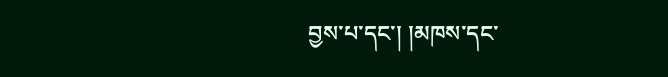བྱས་པ་དང་། །མཁས་དང་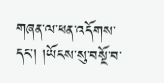གཞན་ལ་ཕན་འདོགས་དང་། །ཡོངས་སུ་བསྔོ་བ་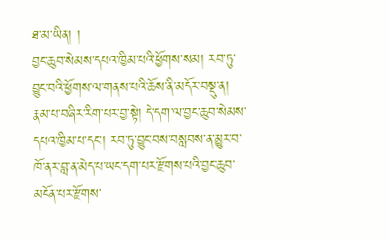ཐ་མ་ཡིན། །
བྱང་ཆུབ་སེམས་དཔའ་ཁྱིམ་པའི་ཕྱོགས་སམ། རབ་ཏུ་བྱུང་བའི་ཕྱོགས་ལ་གནས་པའི་ཆོས་ནི་མདོར་བསྡུ་ན། རྣམ་པ་བཞིར་རིག་པར་བྱ་སྟེ། དེ་དག་ལ་བྱང་ཆུབ་སེམས་དཔའ་ཁྱིམ་པ་དང་། རབ་ཏུ་བྱུང་བས་བསླབས་ན་མྱུར་བ་ཁོ་ནར་བླ་ན་མེད་པ་ཡང་དག་པར་རྫོགས་པའི་བྱང་ཆུབ་མངོན་པར་རྫོགས་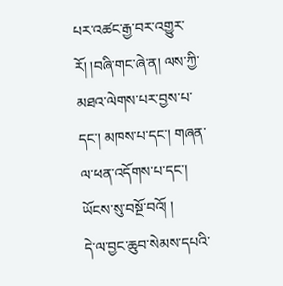པར་འཚང་རྒྱ་བར་འགྱུར་རོ། །བཞི་གང་ཞེ་ན། ལས་ཀྱི་མཐའ་ལེགས་པར་བྱས་པ་དང་། མཁས་པ་དང་། གཞན་ལ་ཕན་འདོགས་པ་དང་། ཡོངས་སུ་བསྔོ་བའོ། །
དེ་ལ་བྱང་ཆུབ་སེམས་དཔའི་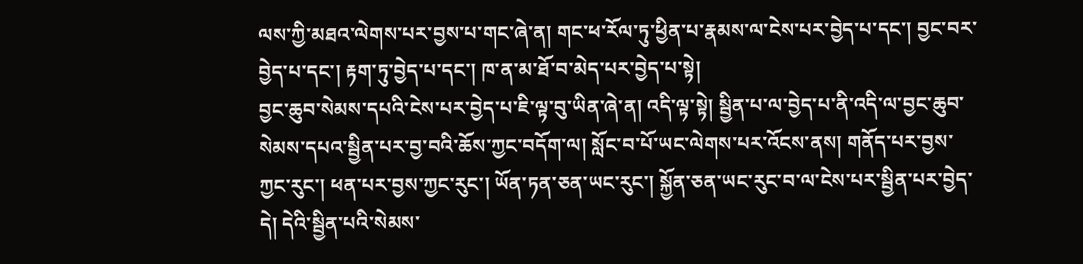ལས་ཀྱི་མཐའ་ལེགས་པར་བྱས་པ་གང་ཞེ་ན། གང་ཕ་རོལ་ཏུ་ཕྱིན་པ་རྣམས་ལ་ངེས་པར་བྱེད་པ་དང་། བྱང་བར་བྱེད་པ་དང་། རྟག་ཏུ་བྱེད་པ་དང་། ཁ་ན་མ་ཐོ་བ་མེད་པར་བྱེད་པ་སྟེ།
བྱང་ཆུབ་སེམས་དཔའི་ངེས་པར་བྱེད་པ་ཇི་ལྟ་བུ་ཡིན་ཞེ་ན། འདི་ལྟ་སྟེ། སྦྱིན་པ་ལ་བྱེད་པ་ནི་འདི་ལ་བྱང་ཆུབ་སེམས་དཔའ་སྦྱིན་པར་བྱ་བའི་ཆོས་ཀྱང་བདོག་ལ། སློང་བ་པོ་ཡང་ལེགས་པར་འོངས་ནས། གནོད་པར་བྱས་ཀྱང་རུང་། ཕན་པར་བྱས་ཀྱང་རུང་། ཡོན་ཏན་ཅན་ཡང་རུང་། སྐྱོན་ཅན་ཡང་རུང་བ་ལ་ངེས་པར་སྦྱིན་པར་བྱེད་དེ། དེའི་སྦྱིན་པའི་སེམས་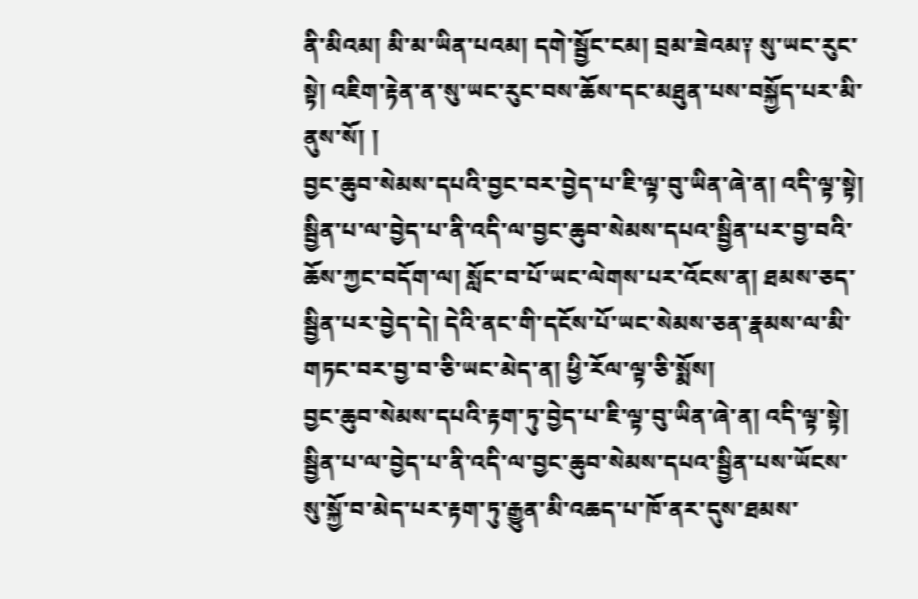ནི་མིའམ། མི་མ་ཡིན་པའམ། དགེ་སྦྱོང་ངམ། བྲམ་ཟེའམ༑ སུ་ཡང་རུང་སྟེ། འཇིག་རྟེན་ན་སུ་ཡང་རུང་བས་ཆོས་དང་མཐུན་པས་བསྐྱོད་པར་མི་ནུས་སོ། །
བྱང་ཆུབ་སེམས་དཔའི་བྱང་བར་བྱེད་པ་ཇི་ལྟ་བུ་ཡིན་ཞེ་ན། འདི་ལྟ་སྟེ། སྦྱིན་པ་ལ་བྱེད་པ་ནི་འདི་ལ་བྱང་ཆུབ་སེམས་དཔའ་སྦྱིན་པར་བྱ་བའི་ཆོས་ཀྱང་བདོག་ལ། སློང་བ་པོ་ཡང་ལེགས་པར་འོངས་ན། ཐམས་ཅད་སྦྱིན་པར་བྱེད་དེ། དེའི་ནང་གི་དངོས་པོ་ཡང་སེམས་ཅན་རྣམས་ལ་མི་གཏང་བར་བྱ་བ་ཅི་ཡང་མེད་ན། ཕྱི་རོལ་ལྟ་ཅི་སྨོས།
བྱང་ཆུབ་སེམས་དཔའི་རྟག་ཏུ་བྱེད་པ་ཇི་ལྟ་བུ་ཡིན་ཞེ་ན། འདི་ལྟ་སྟེ། སྦྱིན་པ་ལ་བྱེད་པ་ནི་འདི་ལ་བྱང་ཆུབ་སེམས་དཔའ་སྦྱིན་པས་ཡོངས་སུ་སྐྱོ་བ་མེད་པར་རྟག་ཏུ་རྒྱུན་མི་འཆད་པ་ཁོ་ནར་དུས་ཐམས་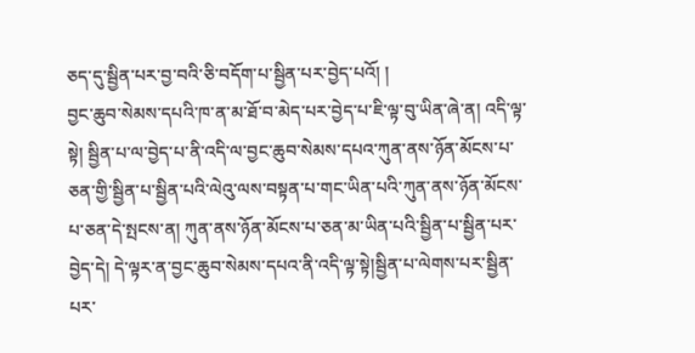ཅད་དུ་སྦྱིན་པར་བྱ་བའི་ཅི་བདོག་པ་སྦྱིན་པར་བྱེད་པའོ། །
བྱང་ཆུབ་སེམས་དཔའི་ཁ་ན་མ་ཐོ་བ་མེད་པར་བྱེད་པ་ཇི་ལྟ་བུ་ཡིན་ཞེ་ན། འདི་ལྟ་སྟེ། སྦྱིན་པ་ལ་བྱེད་པ་ནི་འདི་ལ་བྱང་ཆུབ་སེམས་དཔའ་ཀུན་ནས་ཉོན་མོངས་པ་ཅན་གྱི་སྦྱིན་པ་སྦྱིན་པའི་ལེའུ་ལས་བསྟན་པ་གང་ཡིན་པའི་ཀུན་ནས་ཉོན་མོངས་པ་ཅན་དེ་སྤངས་ན། ཀུན་ནས་ཉོན་མོངས་པ་ཅན་མ་ཡིན་པའི་སྦྱིན་པ་སྦྱིན་པར་བྱེད་དེ། དེ་ལྟར་ན་བྱང་ཆུབ་སེམས་དཔའ་ནི་འདི་ལྟ་སྟེ།སྦྱིན་པ་ལེགས་པར་སྦྱིན་པར་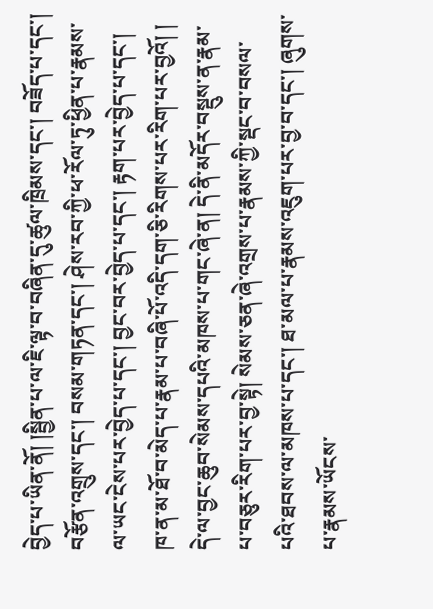བྱེད་པ་ཡིན་ནོ། །སྦྱིན་པ་ལ་ཇི་ལྟ་བ་བཞིན་དུ་ཚུལ་ཁྲིམས་དང་། བཟོད་པ་དང་། བརྩོན་འགྲུས་དང་། བསམ་གཏན་དང་། ཤེས་རབ་ཀྱི་ཕ་རོལ་ཏུ་ཕྱིན་པ་རྣམས་ལ་ཡང་ངེས་པར་བྱེད་པ་དང་། བྱང་བར་བྱེད་པ་དང་། རྟག་པར་བྱེད་པ་དང་། ཁ་ན་མ་ཐོ་བ་མེད་པ་རྣམ་པ་བཞི་པོ་འདི་དག་ཅི་རིགས་པར་རིག་པར་བྱའོ། །
དེ་ལ་བྱང་ཆུབ་སེམས་དཔའི་མཁས་པ་གང་ཞེ་ན། དེ་ནི་མདོར་བསྡུས་ན་རྣམ་པ་བཅུར་རིག་པར་བྱ་སྟེ། སེམས་ཅན་ཞེ་འགྲས་པ་རྣམས་ཀྱི་སྡང་བ་བསལ་པའི་ཐབས་ལ་མཁས་པ་དང་། ཐ་མལ་པ་རྣམས་འཇུག་པར་བྱ་བ་དང་། ཞུགས་པ་རྣམས་ཡོངས་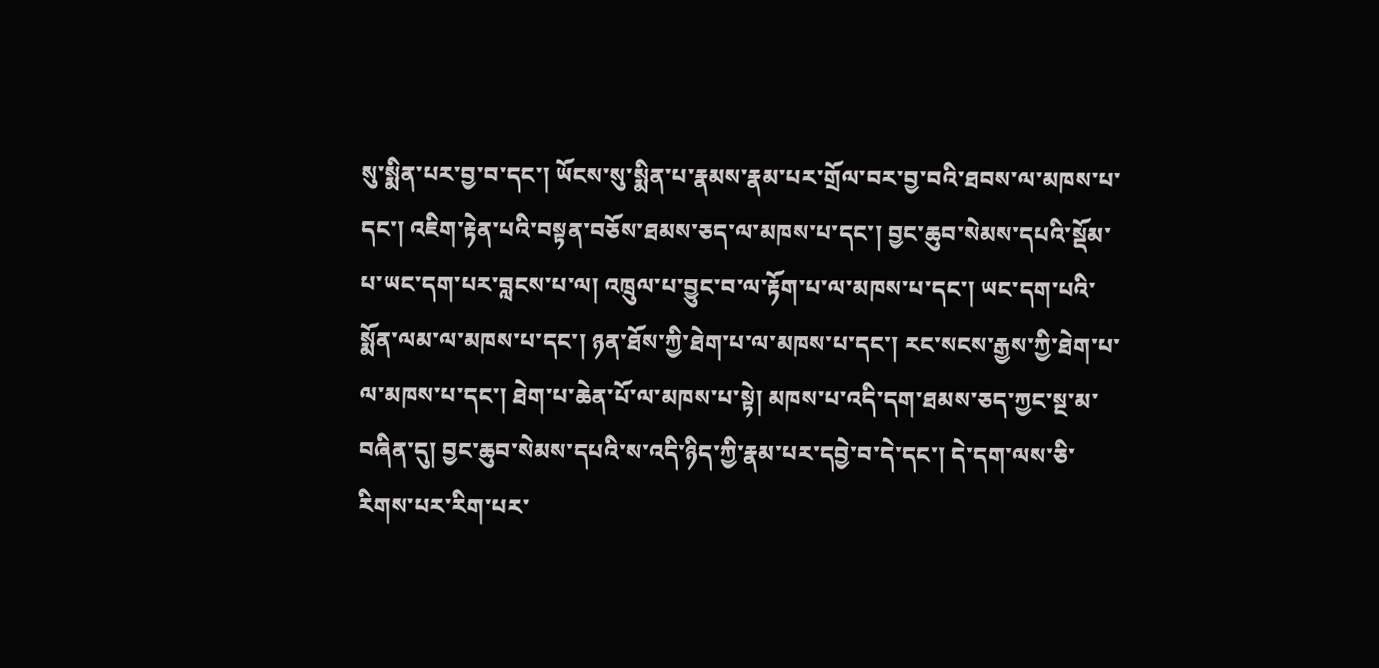སུ་སྨིན་པར་བྱ་བ་དང་། ཡོངས་སུ་སྨིན་པ་རྣམས་རྣམ་པར་གྲོལ་བར་བྱ་བའི་ཐབས་ལ་མཁས་པ་དང་། འཇིག་རྟེན་པའི་བསྟན་བཅོས་ཐམས་ཅད་ལ་མཁས་པ་དང་། བྱང་ཆུབ་སེམས་དཔའི་སྡོམ་པ་ཡང་དག་པར་བླངས་པ་ལ། འཁྲུལ་པ་བྱུང་བ་ལ་རྟོག་པ་ལ་མཁས་པ་དང་། ཡང་དག་པའི་སྨོན་ལམ་ལ་མཁས་པ་དང་། ཉན་ཐོས་ཀྱི་ཐེག་པ་ལ་མཁས་པ་དང་། རང་སངས་རྒྱས་ཀྱི་ཐེག་པ་ལ་མཁས་པ་དང་། ཐེག་པ་ཆེན་པོ་ལ་མཁས་པ་སྟེ། མཁས་པ་འདི་དག་ཐམས་ཅད་ཀྱང་སྔ་མ་བཞིན་དུ། བྱང་ཆུབ་སེམས་དཔའི་ས་འདི་ཉིད་ཀྱི་རྣམ་པར་དབྱེ་བ་དེ་དང་། དེ་དག་ལས་ཅི་རིགས་པར་རིག་པར་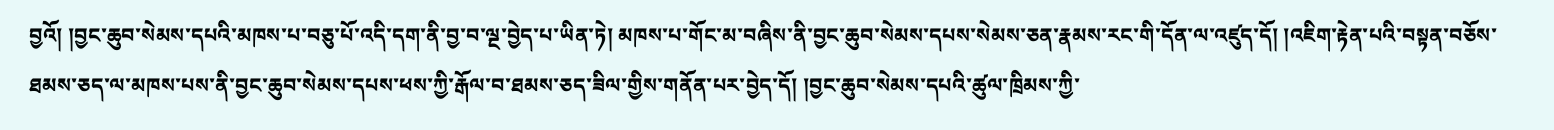བྱའོ། །བྱང་ཆུབ་སེམས་དཔའི་མཁས་པ་བཅུ་པོ་འདི་དག་ནི་བྱ་བ་ལྔ་བྱེད་པ་ཡིན་ཏེ། མཁས་པ་གོང་མ་བཞིས་ནི་བྱང་ཆུབ་སེམས་དཔས་སེམས་ཅན་རྣམས་རང་གི་དོན་ལ་འཛུད་དོ། །འཇིག་རྟེན་པའི་བསྟན་བཅོས་ཐམས་ཅད་ལ་མཁས་པས་ནི་བྱང་ཆུབ་སེམས་དཔས་ཕས་ཀྱི་རྒོལ་བ་ཐམས་ཅད་ཟིལ་གྱིས་གནོན་པར་བྱེད་དོ། །བྱང་ཆུབ་སེམས་དཔའི་ཚུལ་ཁྲིམས་ཀྱི་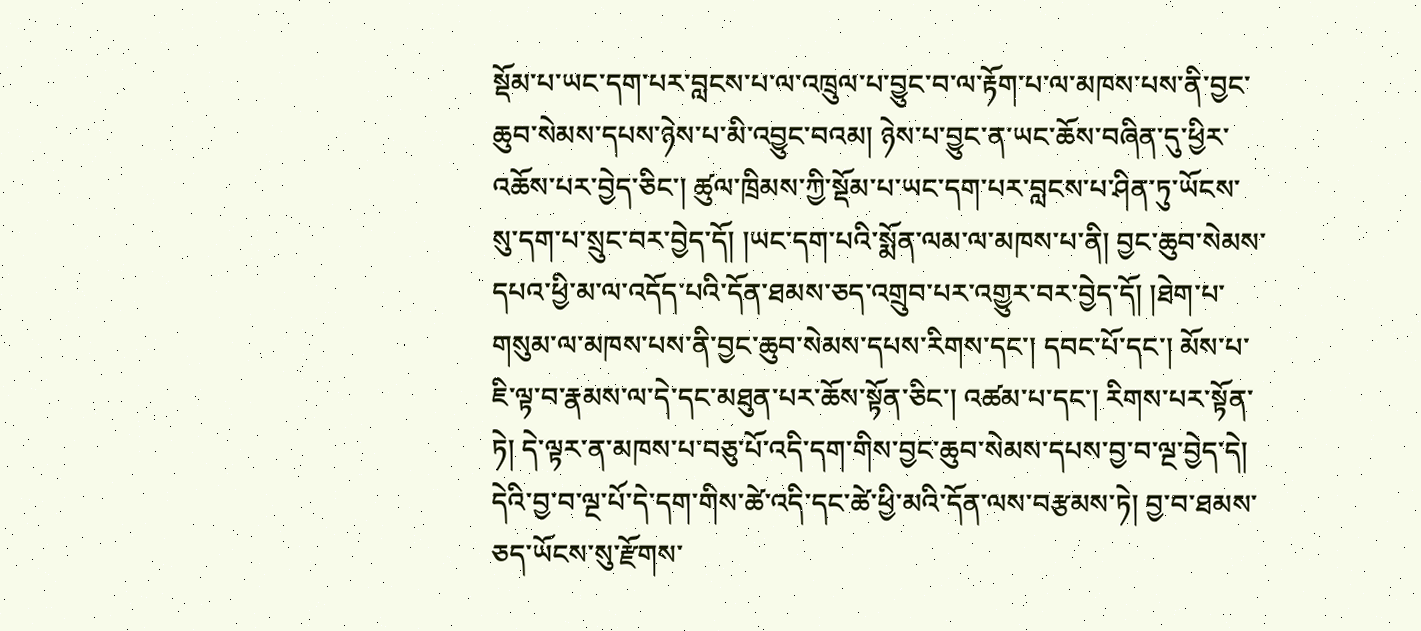སྡོམ་པ་ཡང་དག་པར་བླངས་པ་ལ་འཁྲུལ་པ་བྱུང་བ་ལ་རྟོག་པ་ལ་མཁས་པས་ནི་བྱང་ཆུབ་སེམས་དཔས་ཉེས་པ་མི་འབྱུང་བའམ། ཉེས་པ་བྱུང་ན་ཡང་ཆོས་བཞིན་དུ་ཕྱིར་འཆོས་པར་བྱེད་ཅིང་། ཚུལ་ཁྲིམས་ཀྱི་སྡོམ་པ་ཡང་དག་པར་བླངས་པ་ཤིན་ཏུ་ཡོངས་སུ་དག་པ་སྲུང་བར་བྱེད་དོ། །ཡང་དག་པའི་སྨོན་ལམ་ལ་མཁས་པ་ནི། བྱང་ཆུབ་སེམས་དཔའ་ཕྱི་མ་ལ་འདོད་པའི་དོན་ཐམས་ཅད་འགྲུབ་པར་འགྱུར་བར་བྱེད་དོ། །ཐེག་པ་གསུམ་ལ་མཁས་པས་ནི་བྱང་ཆུབ་སེམས་དཔས་རིགས་དང་། དབང་པོ་དང་། མོས་པ་ཇི་ལྟ་བ་རྣམས་ལ་དེ་དང་མཐུན་པར་ཆོས་སྟོན་ཅིང་། འཚམ་པ་དང་། རིགས་པར་སྟོན་ཏེ། དེ་ལྟར་ན་མཁས་པ་བཅུ་པོ་འདི་དག་གིས་བྱང་ཆུབ་སེམས་དཔས་བྱ་བ་ལྔ་བྱེད་དེ། དེའི་བྱ་བ་ལྔ་པོ་དེ་དག་གིས་ཚེ་འདི་དང་ཚེ་ཕྱི་མའི་དོན་ལས་བརྩམས་ཏེ། བྱ་བ་ཐམས་ཅད་ཡོངས་སུ་རྫོགས་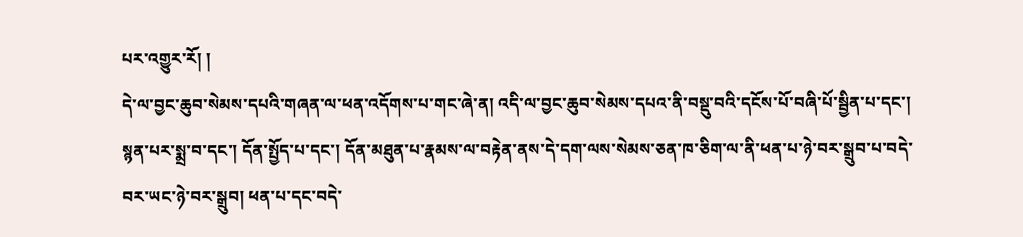པར་འགྱུར་རོ། །
དེ་ལ་བྱང་ཆུབ་སེམས་དཔའི་གཞན་ལ་ཕན་འདོགས་པ་གང་ཞེ་ན། འདི་ལ་བྱང་ཆུབ་སེམས་དཔའ་ནི་བསྡུ་བའི་དངོས་པོ་བཞི་པོ་སྦྱིན་པ་དང་། སྙན་པར་སྨྲ་བ་དང་། དོན་སྤྱོད་པ་དང་། དོན་མཐུན་པ་རྣམས་ལ་བརྟེན་ནས་དེ་དག་ལས་སེམས་ཅན་ཁ་ཅིག་ལ་ནི་ཕན་པ་ཉེ་བར་སྒྲུབ་པ་བདེ་བར་ཡང་ཉེ་བར་སྒྲུབ། ཕན་པ་དང་བདེ་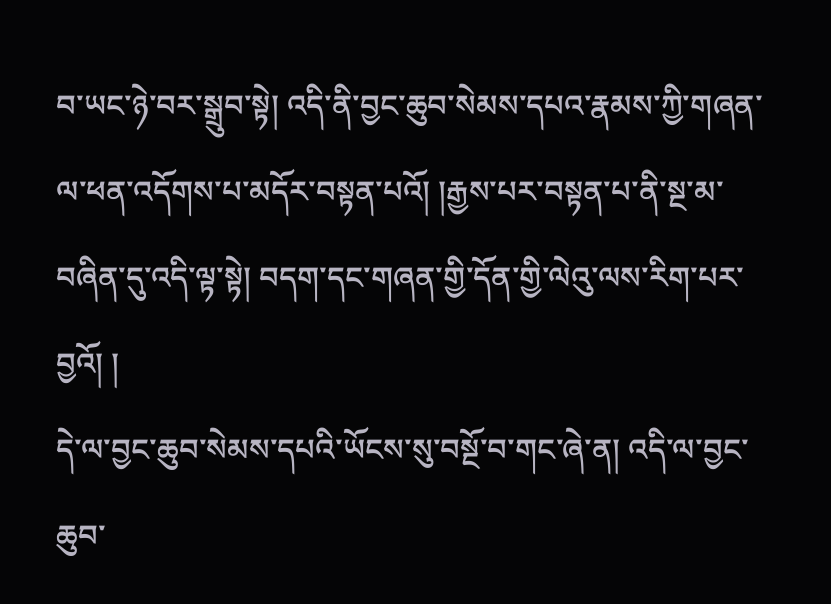བ་ཡང་ཉེ་བར་སྒྲུབ་སྟེ། འདི་ནི་བྱང་ཆུབ་སེམས་དཔའ་རྣམས་ཀྱི་གཞན་ལ་ཕན་འདོགས་པ་མདོར་བསྟན་པའོ། །རྒྱས་པར་བསྟན་པ་ནི་སྔ་མ་བཞིན་དུ་འདི་ལྟ་སྟེ། བདག་དང་གཞན་གྱི་དོན་གྱི་ལེའུ་ལས་རིག་པར་བྱའོ། །
དེ་ལ་བྱང་ཆུབ་སེམས་དཔའི་ཡོངས་སུ་བསྔོ་བ་གང་ཞེ་ན། འདི་ལ་བྱང་ཆུབ་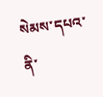སེམས་དཔའ་ནི་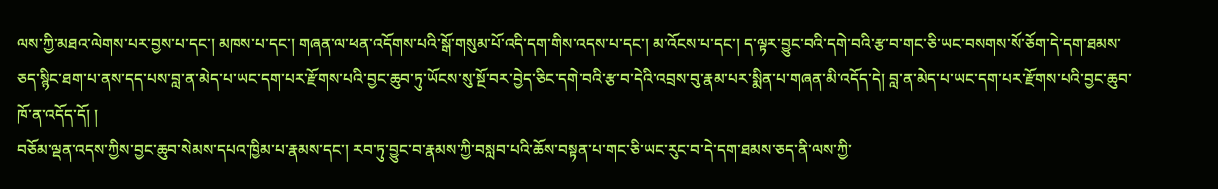ལས་ཀྱི་མཐའ་ལེགས་པར་བྱས་པ་དང་། མཁས་པ་དང་། གཞན་ལ་ཕན་འདོགས་པའི་སྒོ་གསུམ་པོ་འདི་དག་གིས་འདས་པ་དང་། མ་འོངས་པ་དང་། ད་ལྟར་བྱུང་བའི་དགེ་བའི་རྩ་བ་གང་ཅི་ཡང་བསགས་སོ་ཅོག་དེ་དག་ཐམས་ཅད་སྙིང་ཐག་པ་ནས་དད་པས་བླ་ན་མེད་པ་ཡང་དག་པར་རྫོགས་པའི་བྱང་ཆུབ་ཏུ་ཡོངས་སུ་སྔོ་བར་བྱེད་ཅིང་དགེ་བའི་རྩ་བ་དེའི་འབྲས་བུ་རྣམ་པར་སྨིན་པ་གཞན་མི་འདོད་དེ། བླ་ན་མེད་པ་ཡང་དག་པར་རྫོགས་པའི་བྱང་ཆུབ་ཁོ་ན་འདོད་དོ། །
བཅོམ་ལྡན་འདས་ཀྱིས་བྱང་ཆུབ་སེམས་དཔའ་ཁྱིམ་པ་རྣམས་དང་། རབ་ཏུ་བྱུང་བ་རྣམས་ཀྱི་བསླབ་པའི་ཆོས་བསྟན་པ་གང་ཅི་ཡང་རུང་བ་དེ་དག་ཐམས་ཅད་ནི་ལས་ཀྱི་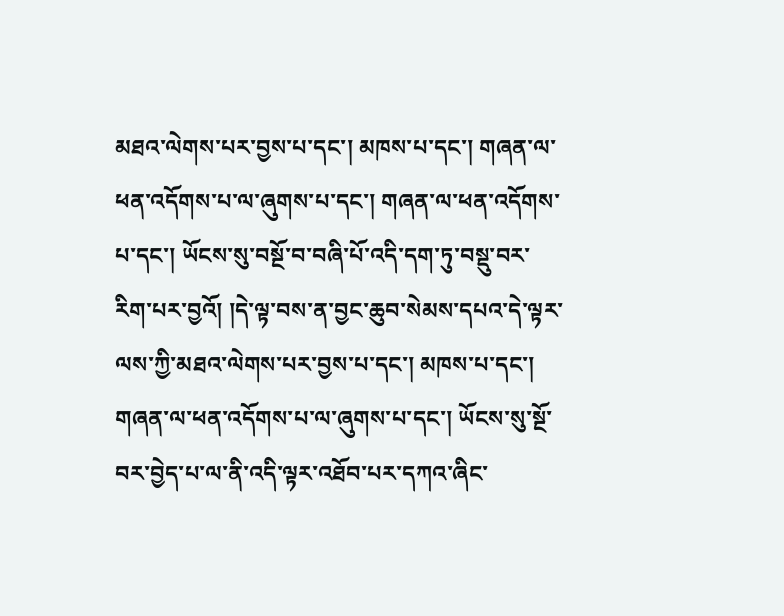མཐའ་ལེགས་པར་བྱས་པ་དང་། མཁས་པ་དང་། གཞན་ལ་ཕན་འདོགས་པ་ལ་ཞུགས་པ་དང་། གཞན་ལ་ཕན་འདོགས་པ་དང་། ཡོངས་སུ་བསྔོ་བ་བཞི་པོ་འདི་དག་ཏུ་བསྡུ་བར་རིག་པར་བྱའོ། །དེ་ལྟ་བས་ན་བྱང་ཆུབ་སེམས་དཔའ་དེ་ལྟར་ལས་ཀྱི་མཐའ་ལེགས་པར་བྱས་པ་དང་། མཁས་པ་དང་། གཞན་ལ་ཕན་འདོགས་པ་ལ་ཞུགས་པ་དང་། ཡོངས་སུ་སྔོ་བར་བྱེད་པ་ལ་ནི་འདི་ལྟར་འཐོབ་པར་དཀའ་ཞིང་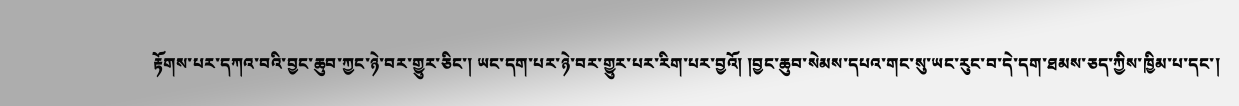རྟོགས་པར་དཀའ་བའི་བྱང་ཆུབ་ཀྱང་ཉེ་བར་གྱུར་ཅིང་། ཡང་དག་པར་ཉེ་བར་གྱུར་པར་རིག་པར་བྱའོ། །བྱང་ཆུབ་སེམས་དཔའ་གང་སུ་ཡང་རུང་བ་དེ་དག་ཐམས་ཅད་ཀྱིས་ཁྱིམ་པ་དང་།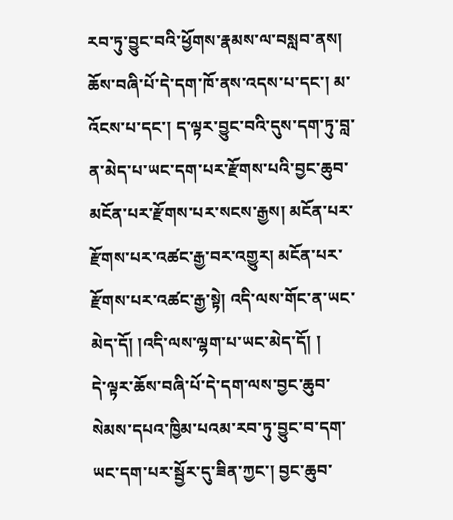རབ་ཏུ་བྱུང་བའི་ཕྱོགས་རྣམས་ལ་བསླབ་ནས། ཆོས་བཞི་པོ་དེ་དག་ཁོ་ནས་འདས་པ་དང་། མ་འོངས་པ་དང་། ད་ལྟར་བྱུང་བའི་དུས་དག་ཏུ་བླ་ན་མེད་པ་ཡང་དག་པར་རྫོགས་པའི་བྱང་ཆུབ་མངོན་པར་རྫོགས་པར་སངས་རྒྱས། མངོན་པར་རྫོགས་པར་འཚང་རྒྱ་བར་འགྱུར། མངོན་པར་རྫོགས་པར་འཚང་རྒྱ་སྟེ། འདི་ལས་གོང་ན་ཡང་མེད་དོ། །འདི་ལས་ལྷག་པ་ཡང་མེད་དོ། །
དེ་ལྟར་ཆོས་བཞི་པོ་དེ་དག་ལས་བྱང་ཆུབ་སེམས་དཔའ་ཁྱིམ་པའམ་རབ་ཏུ་བྱུང་བ་དག་ཡང་དག་པར་སྦྱོར་དུ་ཟིན་ཀྱང་། བྱང་ཆུབ་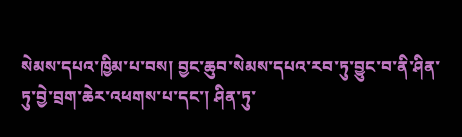སེམས་དཔའ་ཁྱིམ་པ་བས། བྱང་ཆུབ་སེམས་དཔའ་རབ་ཏུ་བྱུང་བ་ནི་ཤིན་ཏུ་བྱེ་བྲག་ཆེར་འཕགས་པ་དང་། ཤིན་ཏུ་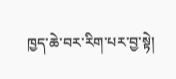ཁྱད་ཆེ་བར་རིག་པར་བྱ་སྟེ།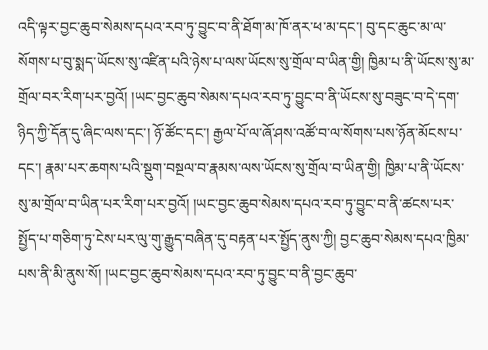འདི་ལྟར་བྱང་ཆུབ་སེམས་དཔའ་རབ་ཏུ་བྱུང་བ་ནི་ཐོག་མ་ཁོ་ནར་ཕ་མ་དང་། བུ་དང་ཆུང་མ་ལ་སོགས་པ་བུ་སྨད་ཡོངས་སུ་འཛིན་པའི་ཉེས་པ་ལས་ཡོངས་སུ་གྲོལ་བ་ཡིན་གྱི། ཁྱིམ་པ་ནི་ཡོངས་སུ་མ་གྲོལ་བར་རིག་པར་བྱའོ། །ཡང་བྱང་ཆུབ་སེམས་དཔའ་རབ་ཏུ་བྱུང་བ་ནི་ཡོངས་སུ་བཟུང་བ་དེ་དག་ཉིད་ཀྱི་དོན་དུ་ཞིང་ལས་དང་། ཉོ་ཚོང་དང་། རྒྱལ་པོ་ལ་ཞོ་ཤས་འཚོ་བ་ལ་སོགས་པས་ཉོན་མོངས་པ་དང་། རྣམ་པར་ཆགས་པའི་སྡུག་བསྔལ་བ་རྣམས་ལས་ཡོངས་སུ་གྲོལ་བ་ཡིན་གྱི། ཁྱིམ་པ་ནི་ཡོངས་སུ་མ་གྲོལ་བ་ཡིན་པར་རིག་པར་བྱའོ། །ཡང་བྱང་ཆུབ་སེམས་དཔའ་རབ་ཏུ་བྱུང་བ་ནི་ཚངས་པར་སྤྱོད་པ་གཅིག་ཏུ་ངེས་པར་ལུ་གུ་རྒྱུད་བཞིན་དུ་བརྟན་པར་སྤྱོད་ནུས་ཀྱི། བྱང་ཆུབ་སེམས་དཔའ་ཁྱིམ་པས་ནི་མི་ནུས་སོ། །ཡང་བྱང་ཆུབ་སེམས་དཔའ་རབ་ཏུ་བྱུང་བ་ནི་བྱང་ཆུབ་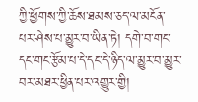ཀྱི་ཕྱོགས་ཀྱི་ཆོས་ཐམས་ཅད་ལ་མངོན་པར་ཤེས་པ་མྱུར་བ་ཡིན་ཏེ། དགེ་བ་གང་དང་གང་རྩོམ་པ་དེ་དང་དེ་ཉིད་ལ་མྱུར་བ་མྱུར་བར་མཐར་ཕྱིན་པར་འགྱུར་གྱི།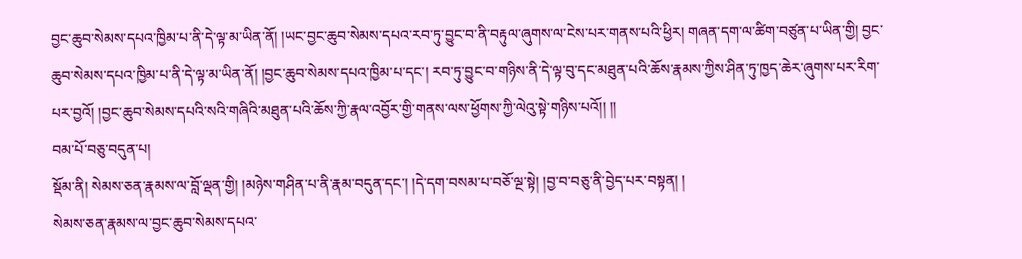བྱང་ཆུབ་སེམས་དཔའ་ཁྱིམ་པ་ནི་དེ་ལྟ་མ་ཡིན་ནོ། །ཡང་བྱང་ཆུབ་སེམས་དཔའ་རབ་ཏུ་བྱུང་བ་ནི་བརྟུལ་ཞུགས་ལ་ངེས་པར་གནས་པའི་ཕྱིར། གཞན་དག་ལ་ཚིག་བཙུན་པ་ཡིན་གྱི། བྱང་ཆུབ་སེམས་དཔའ་ཁྱིམ་པ་ནི་དེ་ལྟ་མ་ཡིན་ནོ། །བྱང་ཆུབ་སེམས་དཔའ་ཁྱིམ་པ་དང་། རབ་ཏུ་བྱུང་བ་གཉིས་ནི་དེ་ལྟ་བུ་དང་མཐུན་པའི་ཆོས་རྣམས་ཀྱིས་ཤིན་ཏུ་ཁྱད་ཆེར་ཞུགས་པར་རིག་པར་བྱའོ། །བྱང་ཆུབ་སེམས་དཔའི་སའི་གཞིའི་མཐུན་པའི་ཆོས་ཀྱི་རྣལ་འབྱོར་གྱི་གནས་ལས་ཕྱོགས་ཀྱི་ལེའུ་སྟེ་གཉིས་པའོ།། །།
བམ་པོ་བཅུ་བདུན་པ།
སྡོམ་ནི། སེམས་ཅན་རྣམས་ལ་བློ་ལྡན་གྱི། །མཉེས་གཤིན་པ་ནི་རྣམ་བདུན་དང་། །དེ་དག་བསམ་པ་བཅོ་ལྔ་སྟེ། །བྱ་བ་བཅུ་ནི་བྱེད་པར་བསྟན། །
སེམས་ཅན་རྣམས་ལ་བྱང་ཆུབ་སེམས་དཔའ་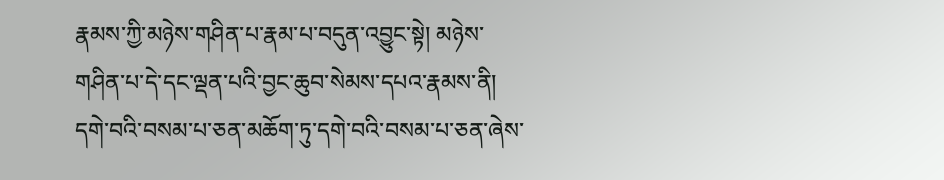རྣམས་ཀྱི་མཉེས་གཤིན་པ་རྣམ་པ་བདུན་འབྱུང་སྟེ། མཉེས་གཤིན་པ་དེ་དང་ལྡན་པའི་བྱང་ཆུབ་སེམས་དཔའ་རྣམས་ནི། དགེ་བའི་བསམ་པ་ཅན་མཆོག་ཏུ་དགེ་བའི་བསམ་པ་ཅན་ཞེས་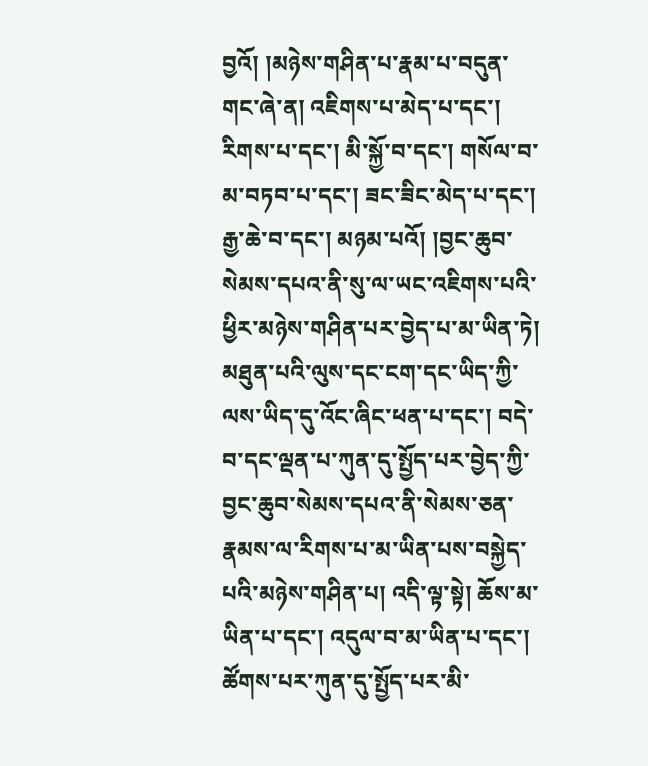བྱའོ། །མཉེས་གཤིན་པ་རྣམ་པ་བདུན་གང་ཞེ་ན། འཇིགས་པ་མེད་པ་དང་། རིགས་པ་དང་། མི་སྐྱོ་བ་དང་། གསོལ་བ་མ་བཏབ་པ་དང་། ཟང་ཟིང་མེད་པ་དང་། རྒྱ་ཆེ་བ་དང་། མཉམ་པའོ། །བྱང་ཆུབ་སེམས་དཔའ་ནི་སུ་ལ་ཡང་འཇིགས་པའི་ཕྱིར་མཉེས་གཤིན་པར་བྱེད་པ་མ་ཡིན་ཏེ། མཐུན་པའི་ལུས་དང་ངག་དང་ཡིད་ཀྱི་ལས་ཡིད་དུ་འོང་ཞིང་ཕན་པ་དང་། བདེ་བ་དང་ལྡན་པ་ཀུན་དུ་སྤྱོད་པར་བྱེད་ཀྱི་བྱང་ཆུབ་སེམས་དཔའ་ནི་སེམས་ཅན་རྣམས་ལ་རིགས་པ་མ་ཡིན་པས་བསྐྱེད་པའི་མཉེས་གཤིན་པ། འདི་ལྟ་སྟེ། ཆོས་མ་ཡིན་པ་དང་། འདུལ་བ་མ་ཡིན་པ་དང་། ཚོགས་པར་ཀུན་དུ་སྤྱོད་པར་མི་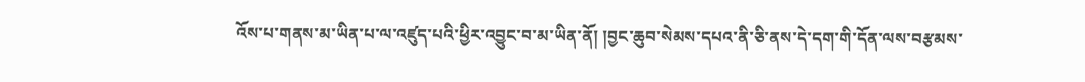འོས་པ་གནས་མ་ཡིན་པ་ལ་འཛུད་པའི་ཕྱིར་འབྱུང་བ་མ་ཡིན་ནོ། །བྱང་ཆུབ་སེམས་དཔའ་ནི་ཅི་ནས་དེ་དག་གི་དོན་ལས་བརྩམས་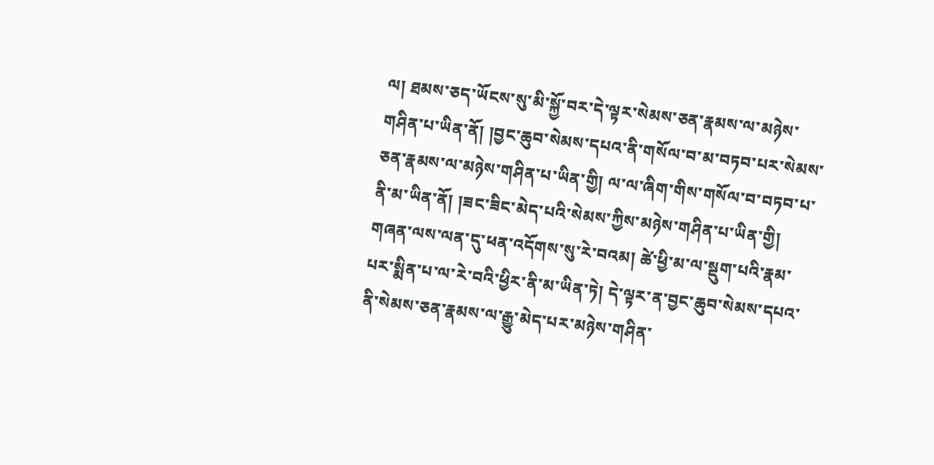ལ། ཐམས་ཅད་ཡོངས་སུ་མི་སྐྱོ་བར་དེ་ལྟར་སེམས་ཅན་རྣམས་ལ་མཉེས་གཤིན་པ་ཡིན་ནོ། །བྱང་ཆུབ་སེམས་དཔའ་ནི་གསོལ་བ་མ་བཏབ་པར་སེམས་ཅན་རྣམས་ལ་མཉེས་གཤིན་པ་ཡིན་གྱི། ལ་ལ་ཞིག་གིས་གསོལ་བ་བཏབ་པ་ནི་མ་ཡིན་ནོ། །ཟང་ཟིང་མེད་པའི་སེམས་ཀྱིས་མཉེས་གཤིན་པ་ཡིན་གྱི། གཞན་ལས་ལན་དུ་ཕན་འདོགས་སུ་རེ་བའམ། ཚེ་ཕྱི་མ་ལ་སྡུག་པའི་རྣམ་པར་སྨིན་པ་ལ་རེ་བའི་ཕྱིར་ནི་མ་ཡིན་ཏེ། དེ་ལྟར་ན་བྱང་ཆུབ་སེམས་དཔའ་ནི་སེམས་ཅན་རྣམས་ལ་རྒྱུ་མེད་པར་མཉེས་གཤིན་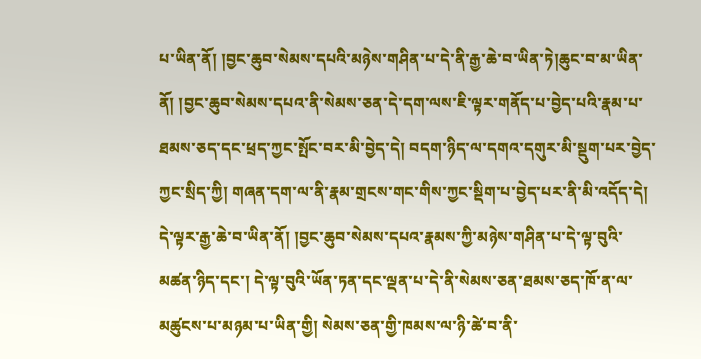པ་ཡིན་ནོ། །བྱང་ཆུབ་སེམས་དཔའི་མཉེས་གཤིན་པ་དེ་ནི་རྒྱ་ཆེ་བ་ཡིན་ཏེ།ཆུང་བ་མ་ཡིན་ནོ། །བྱང་ཆུབ་སེམས་དཔའ་ནི་སེམས་ཅན་དེ་དག་ལས་ཇི་ལྟར་གནོད་པ་བྱེད་པའི་རྣམ་པ་ཐམས་ཅད་དང་ཕྲད་ཀྱང་སྤོང་བར་མི་བྱེད་དེ། བདག་ཉིད་ལ་དགའ་དགུར་མི་སྡུག་པར་བྱེད་ཀྱང་སྲིད་ཀྱི། གཞན་དག་ལ་ནི་རྣམ་གྲངས་གང་གིས་ཀྱང་སྡིག་པ་བྱེད་པར་ནི་མི་འདོད་དེ། དེ་ལྟར་རྒྱ་ཆེ་བ་ཡིན་ནོ། །བྱང་ཆུབ་སེམས་དཔའ་རྣམས་ཀྱི་མཉེས་གཤིན་པ་དེ་ལྟ་བུའི་མཚན་ཉིད་དང་། དེ་ལྟ་བུའི་ཡོན་ཏན་དང་ལྡན་པ་དེ་ནི་སེམས་ཅན་ཐམས་ཅད་ཁོ་ན་ལ་མཚུངས་པ་མཉམ་པ་ཡིན་གྱི། སེམས་ཅན་གྱི་ཁམས་ལ་ཉི་ཚེ་བ་ནི་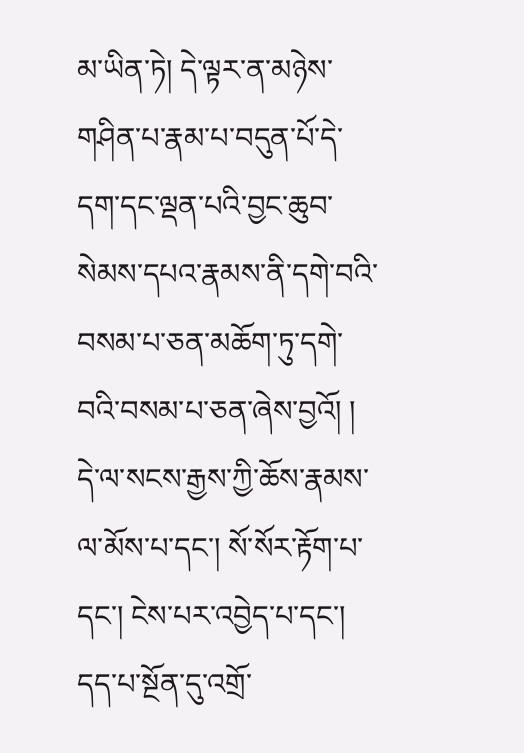མ་ཡིན་ཏེ། དེ་ལྟར་ན་མཉེས་གཤིན་པ་རྣམ་པ་བདུན་པོ་དེ་དག་དང་ལྡན་པའི་བྱང་ཆུབ་སེམས་དཔའ་རྣམས་ནི་དགེ་བའི་བསམ་པ་ཅན་མཆོག་ཏུ་དགེ་བའི་བསམ་པ་ཅན་ཞེས་བྱའོ། །
དེ་ལ་སངས་རྒྱས་ཀྱི་ཆོས་རྣམས་ལ་མོས་པ་དང་། སོ་སོར་རྟོག་པ་དང་། ངེས་པར་འབྱེད་པ་དང་། དད་པ་སྔོན་དུ་འགྲོ་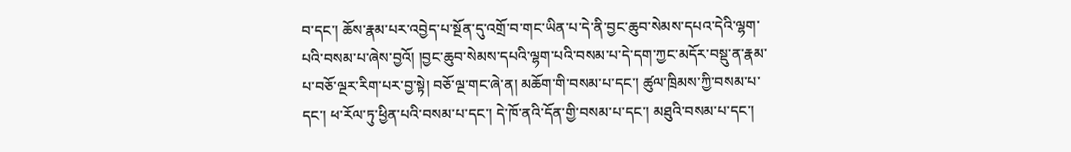བ་དང་། ཆོས་རྣམ་པར་འབྱེད་པ་སྔོན་དུ་འགྲོ་བ་གང་ཡིན་པ་དེ་ནི་བྱང་ཆུབ་སེམས་དཔའ་དེའི་ལྷག་པའི་བསམ་པ་ཞེས་བྱའོ། །བྱང་ཆུབ་སེམས་དཔའི་ལྷག་པའི་བསམ་པ་དེ་དག་ཀྱང་མདོར་བསྡུ་ན་རྣམ་པ་བཅོ་ལྔར་རིག་པར་བྱ་སྟེ། བཅོ་ལྔ་གང་ཞེ་ན། མཆོག་གི་བསམ་པ་དང་། ཚུལ་ཁྲིམས་ཀྱི་བསམ་པ་དང་། ཕ་རོལ་ཏུ་ཕྱིན་པའི་བསམ་པ་དང་། དེ་ཁོ་ནའི་དོན་གྱི་བསམ་པ་དང་། མཐུའི་བསམ་པ་དང་།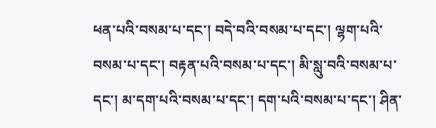ཕན་པའི་བསམ་པ་དང་། བདེ་བའི་བསམ་པ་དང་། ལྷག་པའི་བསམ་པ་དང་། བརྟན་པའི་བསམ་པ་དང་། མི་སླུ་བའི་བསམ་པ་དང་། མ་དག་པའི་བསམ་པ་དང་། དག་པའི་བསམ་པ་དང་། ཤིན་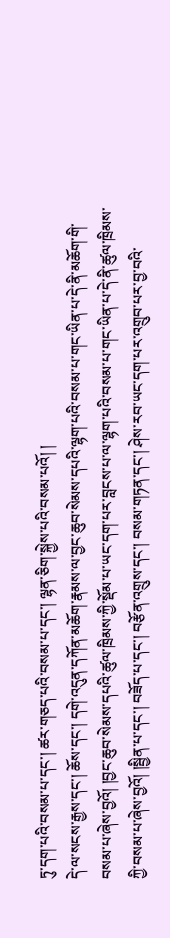ཏུ་དག་པའི་བསམ་པ་དང་། ཚར་གཅད་པའི་བསམ་པ་དང་། ལྷན་ཅིག་སྐྱེས་པའི་བསམ་པའོ། །
དེ་ལ་སངས་རྒྱས་དང་། ཆོས་དང་། དགེ་འདུན་དཀོན་མཆོག་རྣམས་ལ་བྱང་ཆུབ་སེམས་དཔའི་ལྷག་པའི་བསམ་པ་གང་ཡིན་པ་དེ་ནི་མཆོག་གི་བསམ་པ་ཞེས་བྱའོ། །བྱང་ཆུབ་སེམས་དཔའི་ཚུལ་ཁྲིམས་ཀྱི་སྡོམ་པ་ཡང་དག་པར་བླངས་པ་ལ་ལྷག་པའི་བསམ་པ་གང་ཡིན་པ་དེ་ནི་ཚུལ་ཁྲིམས་ཀྱི་བསམ་པ་ཞེས་བྱའོ། །སྦྱིན་པ་དང་། བཟོད་པ་དང་། བརྩོན་འགྲུས་དང་། བསམ་གཏན་དང་། ཤེས་རབ་ཡང་དག་པར་འགྲུབ་པར་བྱ་བའི་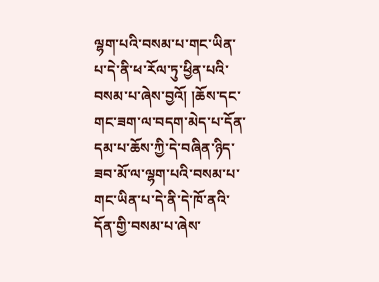ལྷག་པའི་བསམ་པ་གང་ཡིན་པ་དེ་ནི་ཕ་རོལ་ཏུ་ཕྱིན་པའི་བསམ་པ་ཞེས་བྱའོ། །ཆོས་དང་གང་ཟག་ལ་བདག་མེད་པ་དོན་དམ་པ་ཆོས་ཀྱི་དེ་བཞིན་ཉིད་ཟབ་མོ་ལ་ལྷག་པའི་བསམ་པ་གང་ཡིན་པ་དེ་ནི་དེ་ཁོ་ནའི་དོན་གྱི་བསམ་པ་ཞེས་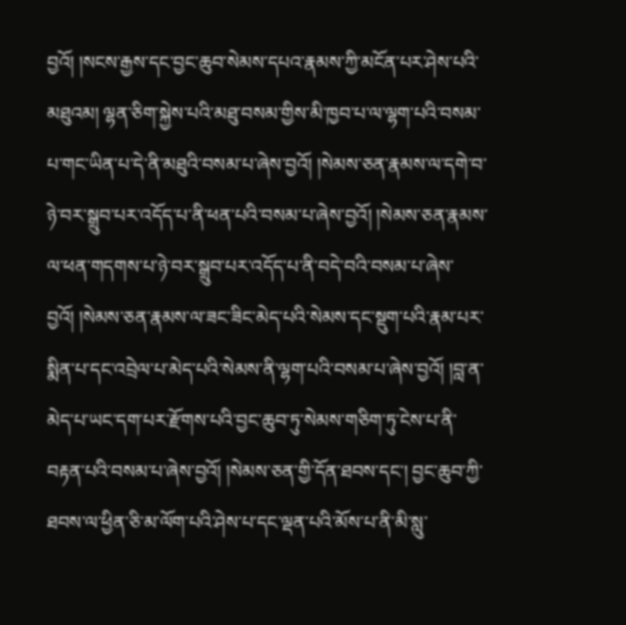བྱའོ། །སངས་རྒྱས་དང་བྱང་ཆུབ་སེམས་དཔའ་རྣམས་ཀྱི་མངོན་པར་ཤེས་པའི་མཐུའམ། ལྷན་ཅིག་སྐྱེས་པའི་མཐུ་བསམ་གྱིས་མི་ཁྱབ་པ་ལ་ལྷག་པའི་བསམ་པ་གང་ཡིན་པ་དེ་ནི་མཐུའི་བསམ་པ་ཞེས་བྱའོ། །སེམས་ཅན་རྣམས་ལ་དགེ་བ་ཉེ་བར་སྒྲུབ་པར་འདོད་པ་ནི་ཕན་པའི་བསམ་པ་ཞེས་བྱའོ། །སེམས་ཅན་རྣམས་ལ་ཕན་གདགས་པ་ཉེ་བར་སྒྲུབ་པར་འདོད་པ་ནི་བདེ་བའི་བསམ་པ་ཞེས་བྱའོ། །སེམས་ཅན་རྣམས་ལ་ཟང་ཟིང་མེད་པའི་སེམས་དང་སྡུག་པའི་རྣམ་པར་སྨིན་པ་དང་འབྲེལ་པ་མེད་པའི་སེམས་ནི་ལྷག་པའི་བསམ་པ་ཞེས་བྱའོ། །བླ་ན་མེད་པ་ཡང་དག་པར་རྫོགས་པའི་བྱང་ཆུབ་ཏུ་སེམས་གཅིག་ཏུ་ངེས་པ་ནི་བརྟན་པའི་བསམ་པ་ཞེས་བྱའོ། །སེམས་ཅན་གྱི་དོན་ཐབས་དང་། བྱང་ཆུབ་ཀྱི་ཐབས་ལ་ཕྱིན་ཅི་མ་ལོག་པའི་ཤེས་པ་དང་ལྡན་པའི་མོས་པ་ནི་མི་སླུ་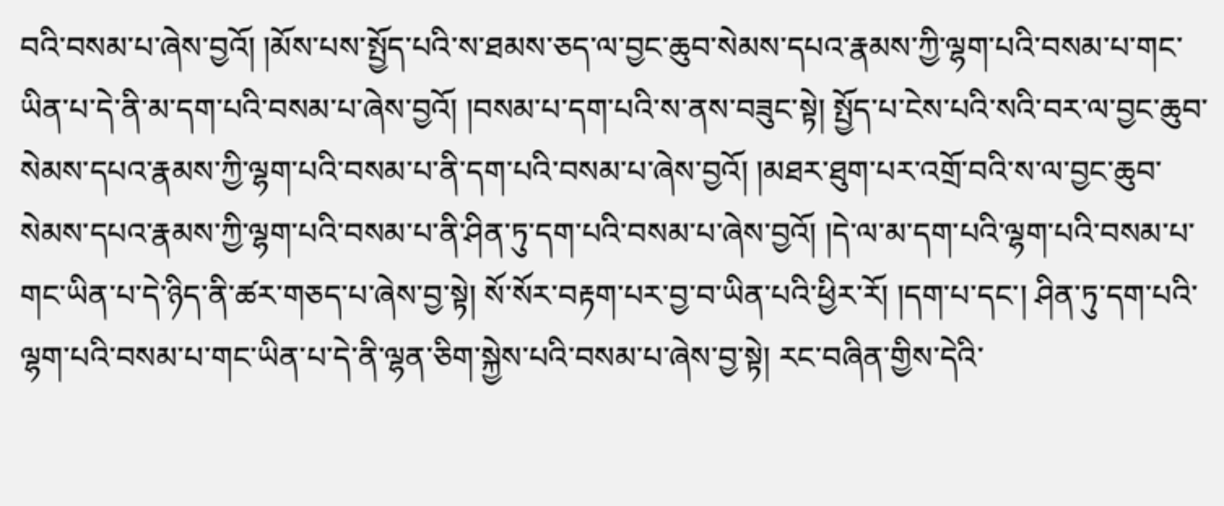བའི་བསམ་པ་ཞེས་བྱའོ། །མོས་པས་སྤྱོད་པའི་ས་ཐམས་ཅད་ལ་བྱང་ཆུབ་སེམས་དཔའ་རྣམས་ཀྱི་ལྷག་པའི་བསམ་པ་གང་ཡིན་པ་དེ་ནི་མ་དག་པའི་བསམ་པ་ཞེས་བྱའོ། །བསམ་པ་དག་པའི་ས་ནས་བཟུང་སྟེ། སྤྱོད་པ་ངེས་པའི་སའི་བར་ལ་བྱང་ཆུབ་སེམས་དཔའ་རྣམས་ཀྱི་ལྷག་པའི་བསམ་པ་ནི་དག་པའི་བསམ་པ་ཞེས་བྱའོ། །མཐར་ཐུག་པར་འགྲོ་བའི་ས་ལ་བྱང་ཆུབ་སེམས་དཔའ་རྣམས་ཀྱི་ལྷག་པའི་བསམ་པ་ནི་ཤིན་ཏུ་དག་པའི་བསམ་པ་ཞེས་བྱའོ། །དེ་ལ་མ་དག་པའི་ལྷག་པའི་བསམ་པ་གང་ཡིན་པ་དེ་ཉིད་ནི་ཚར་གཅད་པ་ཞེས་བྱ་སྟེ། སོ་སོར་བརྟག་པར་བྱ་བ་ཡིན་པའི་ཕྱིར་རོ། །དག་པ་དང་། ཤིན་ཏུ་དག་པའི་ལྷག་པའི་བསམ་པ་གང་ཡིན་པ་དེ་ནི་ལྷན་ཅིག་སྐྱེས་པའི་བསམ་པ་ཞེས་བྱ་སྟེ། རང་བཞིན་གྱིས་དེའི་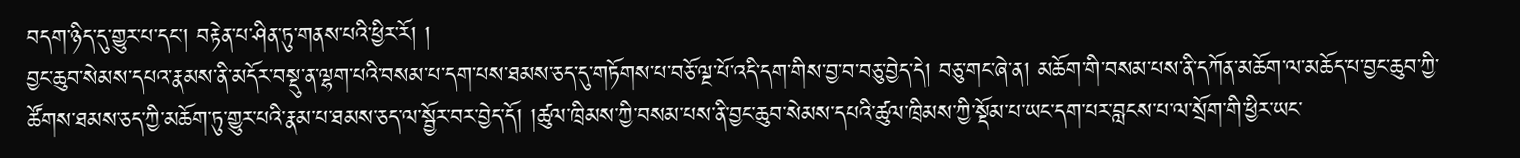བདག་ཉིད་དུ་གྱུར་པ་དང་། བརྟེན་པ་ཤིན་ཏུ་གནས་པའི་ཕྱིར་རོ། །
བྱང་ཆུབ་སེམས་དཔའ་རྣམས་ནི་མདོར་བསྡུ་ན་ལྷག་པའི་བསམ་པ་དག་པས་ཐམས་ཅད་དུ་གཏོགས་པ་བཅོ་ལྔ་པོ་འདི་དག་གིས་བྱ་བ་བཅུ་བྱེད་དེ། བཅུ་གང་ཞེ་ན། མཆོག་གི་བསམ་པས་ནི་དཀོན་མཆོག་ལ་མཆོད་པ་བྱང་ཆུབ་ཀྱི་ཚོགས་ཐམས་ཅད་ཀྱི་མཆོག་ཏུ་གྱུར་པའི་རྣམ་པ་ཐམས་ཅད་ལ་སྦྱོར་བར་བྱེད་དོ། །ཚུལ་ཁྲིམས་ཀྱི་བསམ་པས་ནི་བྱང་ཆུབ་སེམས་དཔའི་ཚུལ་ཁྲིམས་ཀྱི་སྡོམ་པ་ཡང་དག་པར་བླངས་པ་ལ་སྲོག་གི་ཕྱིར་ཡང་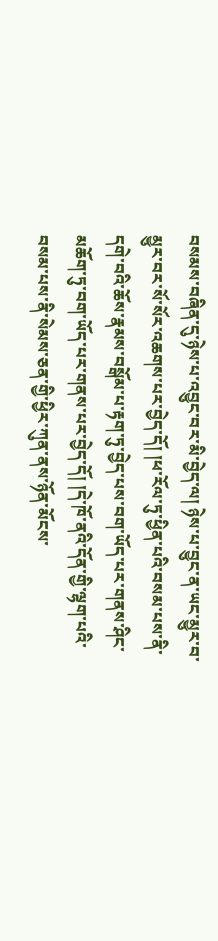བསམས་བཞིན་དུ་ཉེས་པ་འབྱུང་བར་མི་བྱེད་ལ། ཉེས་པ་བྱུང་ན་ཡང་མྱུར་བ་མྱུར་བར་སོ་སོར་འཆགས་པར་བྱེད་དོ། །ཕ་རོལ་ཏུ་ཕྱིན་པའི་བསམ་པས་ནི་དགེ་བའི་ཆོས་རྣམས་བསྒོམ་པ་རྟག་ཏུ་བྱེད་པས་བག་ཡོད་པར་གནས་ཤིང་མཆོག་ཏུ་བག་ཡོད་པར་གནས་པར་བྱེད་དོ། །དེ་ཁོ་ནའི་དོན་གྱི་ལྷག་པའི་བསམ་པས་ནི་སེམས་ཅན་གྱི་ཕྱིར་ཀུན་ནས་ཉོན་མོངས་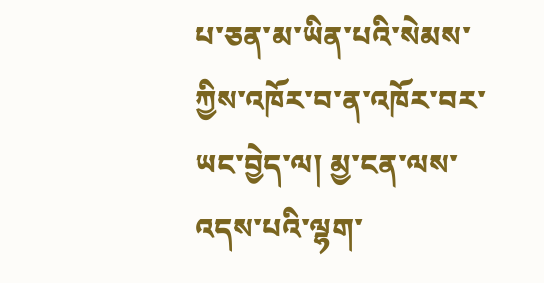པ་ཅན་མ་ཡིན་པའི་སེམས་ཀྱིས་འཁོར་བ་ན་འཁོར་བར་ཡང་བྱེད་ལ། མྱ་ངན་ལས་འདས་པའི་ལྷག་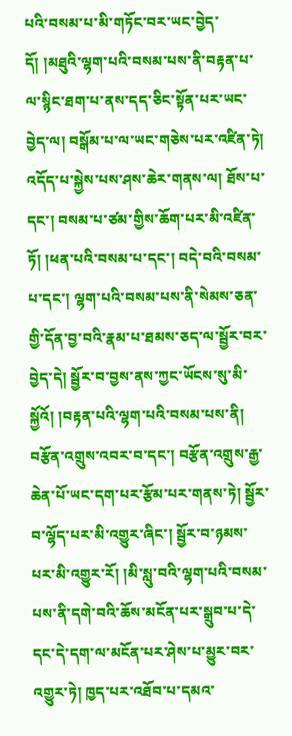པའི་བསམ་པ་མི་གཏོང་བར་ཡང་བྱེད་དོ། །མཐུའི་ལྷག་པའི་བསམ་པས་ནི་བརྟན་པ་ལ་སྙིང་ཐག་པ་ནས་དད་ཅིང་སྟོན་པར་ཡང་བྱེད་ལ། བསྒོམ་པ་ལ་ཡང་གཅེས་པར་འཛིན་ཏེ། འདོད་པ་སྐྱེས་པས་ཤས་ཆེར་གནས་ལ། ཐོས་པ་དང་། བསམ་པ་ཙམ་གྱིས་ཆོག་པར་མི་འཛིན་ཏོ། །ཕན་པའི་བསམ་པ་དང་། བདེ་བའི་བསམ་པ་དང་། ལྷག་པའི་བསམ་པས་ནི་སེམས་ཅན་གྱི་དོན་བྱ་བའི་རྣམ་པ་ཐམས་ཅད་ལ་སྦྱོར་བར་བྱེད་དེ། སྦྱོར་བ་བྱས་ནས་ཀྱང་ཡོངས་སུ་མི་སྐྱོའོ། །བརྟན་པའི་ལྷག་པའི་བསམ་པས་ནི། བརྩོན་འགྲུས་འབར་བ་དང་། བརྩོན་འགྲུས་རྒྱ་ཆེན་པོ་ཡང་དག་པར་རྩོམ་པར་གནས་ཏེ། སྦྱོར་བ་ལྷོད་པར་མི་འགྱུར་ཞིང་། སྦྱོར་བ་ཉམས་པར་མི་འགྱུར་རོ། །མི་སླུ་བའི་ལྷག་པའི་བསམ་པས་ནི་དགེ་བའི་ཆོས་མངོན་པར་སྒྲུབ་པ་དེ་དང་དེ་དག་ལ་མངོན་པར་ཤེས་པ་མྱུར་བར་འགྱུར་ཏེ། ཁྱད་པར་འཐོབ་པ་དམའ་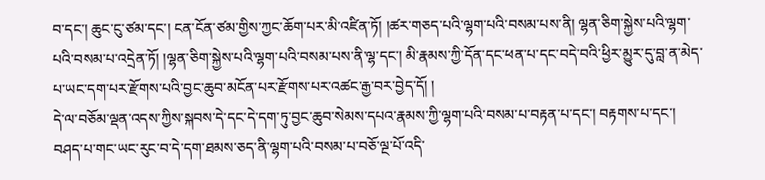བ་དང་། ཆུང་ངུ་ཙམ་དང་། ངན་ངོན་ཙམ་གྱིས་ཀྱང་ཆོག་པར་མི་འཛིན་ཏོ། །ཚར་གཅད་པའི་ལྷག་པའི་བསམ་པས་ནི། ལྷན་ཅིག་སྐྱེས་པའི་ལྷག་པའི་བསམ་པ་འདྲེན་ཏོ། །ལྷན་ཅིག་སྐྱེས་པའི་ལྷག་པའི་བསམ་པས་ནི་ལྷ་དང་། མི་རྣམས་ཀྱི་དོན་དང་ཕན་པ་དང་བདེ་བའི་ཕྱིར་མྱུར་དུ་བླ་ན་མེད་པ་ཡང་དག་པར་རྫོགས་པའི་བྱང་ཆུབ་མངོན་པར་རྫོགས་པར་འཚང་རྒྱ་བར་བྱེད་དོ། །
དེ་ལ་བཅོམ་ལྡན་འདས་ཀྱིས་སྐབས་དེ་དང་དེ་དག་ཏུ་བྱང་ཆུབ་སེམས་དཔའ་རྣམས་ཀྱི་ལྷག་པའི་བསམ་པ་བརྟན་པ་དང་། བརྟགས་པ་དང་། བཤད་པ་གང་ཡང་རུང་བ་དེ་དག་ཐམས་ཅད་ནི་ལྷག་པའི་བསམ་པ་བཅོ་ལྔ་པོ་འདི་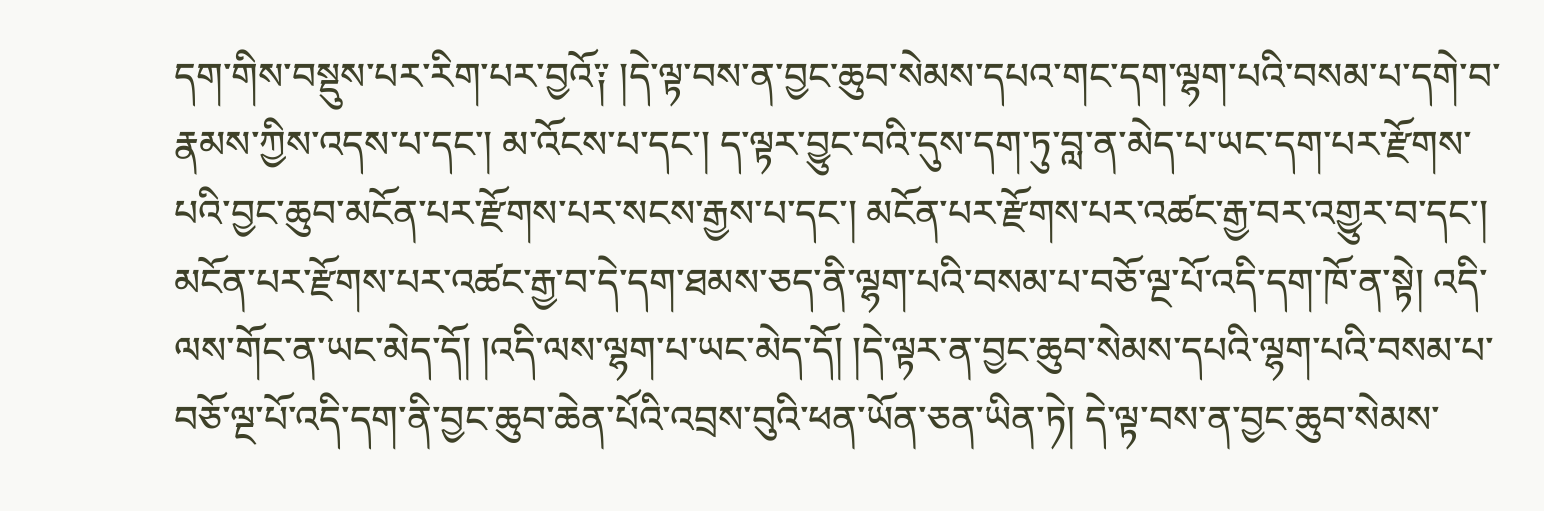དག་གིས་བསྡུས་པར་རིག་པར་བྱའོ༑ །དེ་ལྟ་བས་ན་བྱང་ཆུབ་སེམས་དཔའ་གང་དག་ལྷག་པའི་བསམ་པ་དགེ་བ་རྣམས་ཀྱིས་འདས་པ་དང་། མ་འོངས་པ་དང་། ད་ལྟར་བྱུང་བའི་དུས་དག་ཏུ་བླ་ན་མེད་པ་ཡང་དག་པར་རྫོགས་པའི་བྱང་ཆུབ་མངོན་པར་རྫོགས་པར་སངས་རྒྱས་པ་དང་། མངོན་པར་རྫོགས་པར་འཚང་རྒྱ་བར་འགྱུར་བ་དང་། མངོན་པར་རྫོགས་པར་འཚང་རྒྱ་བ་དེ་དག་ཐམས་ཅད་ནི་ལྷག་པའི་བསམ་པ་བཅོ་ལྔ་པོ་འདི་དག་ཁོ་ན་སྟེ། འདི་ལས་གོང་ན་ཡང་མེད་དོ། །འདི་ལས་ལྷག་པ་ཡང་མེད་དོ། །དེ་ལྟར་ན་བྱང་ཆུབ་སེམས་དཔའི་ལྷག་པའི་བསམ་པ་བཅོ་ལྔ་པོ་འདི་དག་ནི་བྱང་ཆུབ་ཆེན་པོའི་འབྲས་བུའི་ཕན་ཡོན་ཅན་ཡིན་ཏེ། དེ་ལྟ་བས་ན་བྱང་ཆུབ་སེམས་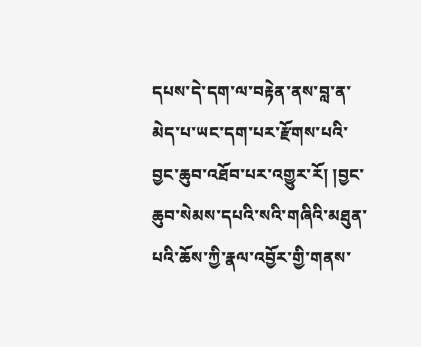དཔས་དེ་དག་ལ་བརྟེན་ནས་བླ་ན་མེད་པ་ཡང་དག་པར་རྫོགས་པའི་བྱང་ཆུབ་འཐོབ་པར་འགྱུར་རོ། །བྱང་ཆུབ་སེམས་དཔའི་སའི་གཞིའི་མཐུན་པའི་ཆོས་ཀྱི་རྣལ་འབྱོར་གྱི་གནས་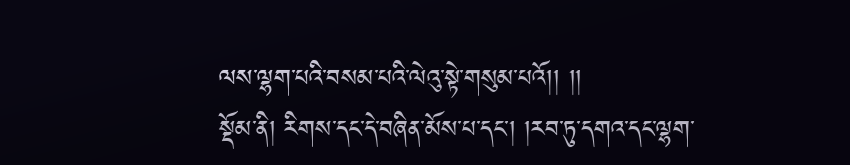ལས་ལྷག་པའི་བསམ་པའི་ལེའུ་སྟེ་གསུམ་པའོ།། །།
སྡོམ་ནི། རིགས་དང་དེ་བཞིན་མོས་པ་དང་། །རབ་ཏུ་དགའ་དང་ལྷག་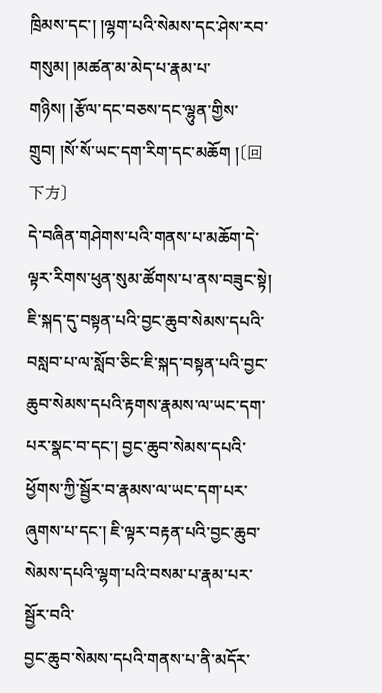ཁྲིམས་དང་། །ལྷག་པའི་སེམས་དང་ཤེས་རབ་གསུམ། །མཚན་མ་མེད་པ་རྣམ་པ་གཉིས། །རྩོལ་དང་བཅས་དང་ལྷུན་གྱིས་གྲུབ། །སོ་སོ་ཡང་དག་རིག་དང་མཆོག །〔回下方〕
དེ་བཞིན་གཤེགས་པའི་གནས་པ་མཆོག་དེ་ལྟར་རིགས་ཕུན་སུམ་ཚོགས་པ་ནས་བཟུང་སྟེ། ཇི་སྐད་དུ་བསྟན་པའི་བྱང་ཆུབ་སེམས་དཔའི་བསླབ་པ་ལ་སློབ་ཅིང་ཇི་སྐད་བསྟན་པའི་བྱང་ཆུབ་སེམས་དཔའི་རྟགས་རྣམས་ལ་ཡང་དག་པར་སྣང་བ་དང་། བྱང་ཆུབ་སེམས་དཔའི་ཕྱོགས་ཀྱི་སྦྱོར་བ་རྣམས་ལ་ཡང་དག་པར་ཞུགས་པ་དང་། ཇི་ལྟར་བརྟན་པའི་བྱང་ཆུབ་སེམས་དཔའི་ལྷག་པའི་བསམ་པ་རྣམ་པར་སྦྱོར་བའི་
བྱང་ཆུབ་སེམས་དཔའི་གནས་པ་ནི་མདོར་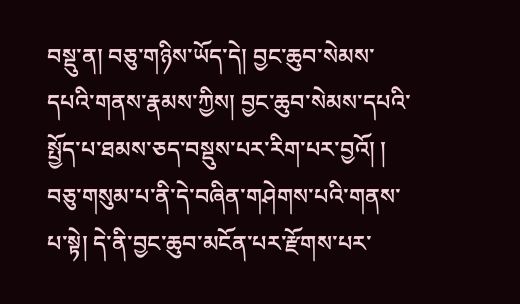བསྡུ་ན། བཅུ་གཉིས་ཡོད་དེ། བྱང་ཆུབ་སེམས་དཔའི་གནས་རྣམས་ཀྱིས། བྱང་ཆུབ་སེམས་དཔའི་སྤྱོད་པ་ཐམས་ཅད་བསྡུས་པར་རིག་པར་བྱའོ། །
བཅུ་གསུམ་པ་ནི་དེ་བཞིན་གཤེགས་པའི་གནས་པ་སྟེ། དེ་ནི་བྱང་ཆུབ་མངོན་པར་རྫོགས་པར་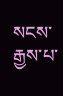སངས་རྒྱས་པ་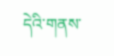དེའི་གནས་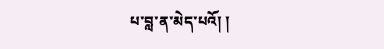པ་བླ་ན་མེད་པའོ། །